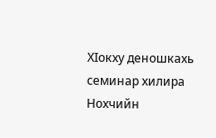ХIокху деношкахь семинар хилира Нохчийн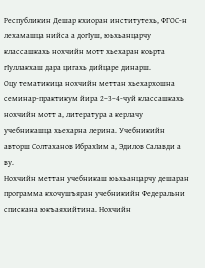Республикин Дешар кхиоран институтехь, ФГОС-н лехамашца нийса а догIуш, юьхьанцарчу классашкахь нохчийн мотт хьехаран коьрта гIуллакхаш дара цигахь дийцаре динарш.
Оцу тематикица нохчийн меттан хьехархошна семинар-практикум йира 2–3–4-чуй классашкахь нохчийн мотт а, литература а керлачу учебникашца хьехарна лерина. Учебникийн авторш Солтаханов ИбрахIим а, Эдилов Салавди а ву.
Нохчийн меттан учебникаш юьхьанцарчу дешаран программа кхочушъяран учебникийн Федеральни спискана юкъаяхийтина. Нохчийн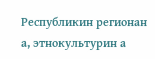Республикин регионан а, этнокультурин а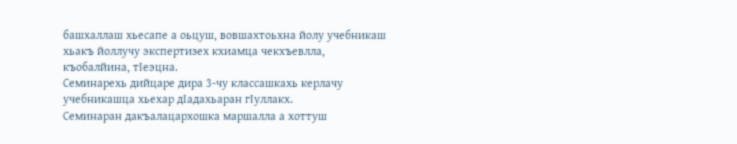башхаллаш хьесапе а оьцуш, вовшахтоьхна йолу учебникаш хьакъ йоллучу экспертизех кхиамца чекхъевлла, къобалйина, тIеэцна.
Семинарехь дийцаре дира 3-чу классашкахь керлачу учебникашца хьехар дIадахьаран гIуллакх.
Семинаран дакъалацархошка маршалла а хоттуш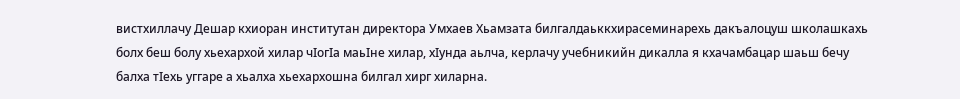вистхиллачу Дешар кхиоран институтан директора Умхаев Хьамзата билгалдаьккхирасеминарехь дакъалоцуш школашкахь болх беш болу хьехархой хилар чIогIа маьIне хилар, хIунда аьлча, керлачу учебникийн дикалла я кхачамбацар шаьш бечу балха тIехь уггаре а хьалха хьехархошна билгал хирг хиларна.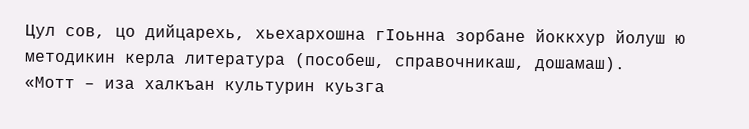Цул сов, цо дийцарехь, хьехархошна гIоьнна зорбане йоккхур йолуш ю методикин керла литература (пособеш, справочникаш, дошамаш).
«Мотт – иза халкъан культурин куьзга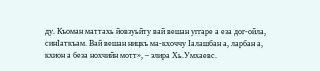ду. Къоман маттахь йовзуьйту вай вешан уггаре а еза дог-ойла, синIаткъам. Вай вешан ницкъ ма-кхоччу Iалашбан а, ларбан а, кхион а беза нохчийн мотт», – элира Хь.Умхаевс.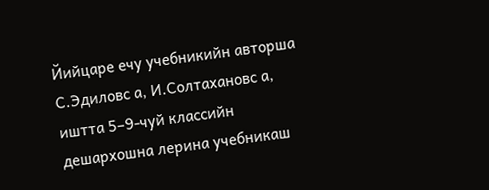Йийцаре ечу учебникийн авторша С.Эдиловс а, И.Солтахановс а, иштта 5–9-чуй классийн дешархошна лерина учебникаш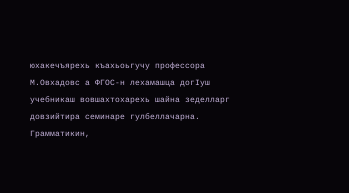юхакечъярехь къахьоьгучу профессора М.Овхадовс а ФГОС-н лехамашца догIуш учебникаш вовшахтохарехь шайна зеделларг довзийтира семинаре гулбеллачарна.
Грамматикин,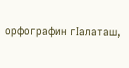орфографин гIалаташ,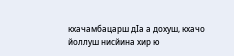кхачамбацарш дIа а дохуш, кхачо йоллуш нисйина хир ю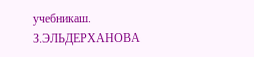учебникаш.
З.ЭЛЬДЕРХАНОВА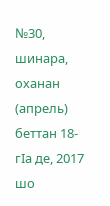№30, шинара, оханан (апрель) беттан 18-гIа де, 2017 шо